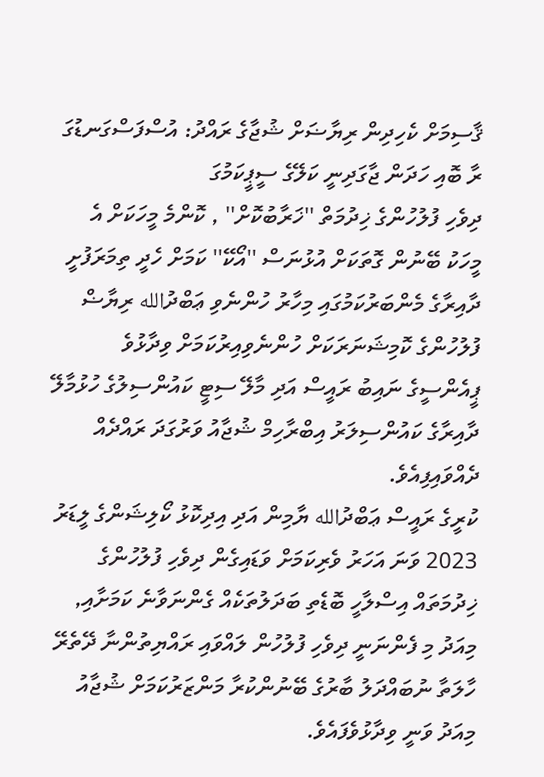ޤާސިމަށް ކެހިދިން ރިޔާޟަށް ޝުޖާގެ ރައްދު: އުސްފަސްގަނޑުގަ ރާ ބޮއި ހަދަން ޖާގަދިނީ ކަލޭގެ ސީޕީކަމުގަ
ދިވެހި ފުލުހުންގެ ޚިދުމަތް ''ޚަރާބުކޮށް'' , ކޮންމެ މީހަކަށް އެ މީހަކު ބޭނުން ގޮތަކަށް އުޅުނަސް ''އޯކޭ'' ކަމަށް ހެދީ ތިމަރަފުށީ ދާއިރާގެ މެންބަރުކަމުގައި މިހާރު ހުންނެވި ޢަބްދުالله ރިޔާޟް ފުލުހުންގެ ކޮމިޝަނަރަކަށް ހުންނެވިއިރުކަމަށް ވިދާޅުވެ ޕީއެންސީގެ ނައިބު ރައީސް އަދި މާލޭ ސިޓީ ކައުންސިލުގެ ހުޅުމާލޭ ދާއިރާގެ ކައުންސިލަރު އިބްރާހިމް ޝުޖާއު ވަރުގަދަ ރައްދެއް ދެއްވައިފިއެވެ.
ކުރީގެ ރައީސް ޢަބްދުالله ޔާމިން އަދި އިދިކޮޅު ކޯލިޝަންގެ ލީޑަރު 2023 ވަނަ އަހަރު ވެރިކަމަށް ވަޑައިގެން ދިވެހި ފުލުހުންގެ ޚިދުމަތައް އިސްލާހީ ބޮޑެތި ބަދަލުތަކެއް ގެންނަވާނެ ކަމަށާއި, މިއަދު މި ފެންނަނީ ދިވެހި ފުލުހުން ލައްވައި ރައްޔިތުންނާ ދޭތެރޭ ހާލަތާ ނުބައްދަލު ބާރުގެ ބޭނުންކުރާ މަންޒަރުކަމަށް ޝުޖާއު މިއަދު ވަނީ ވިދާޅުވެފައެވެ.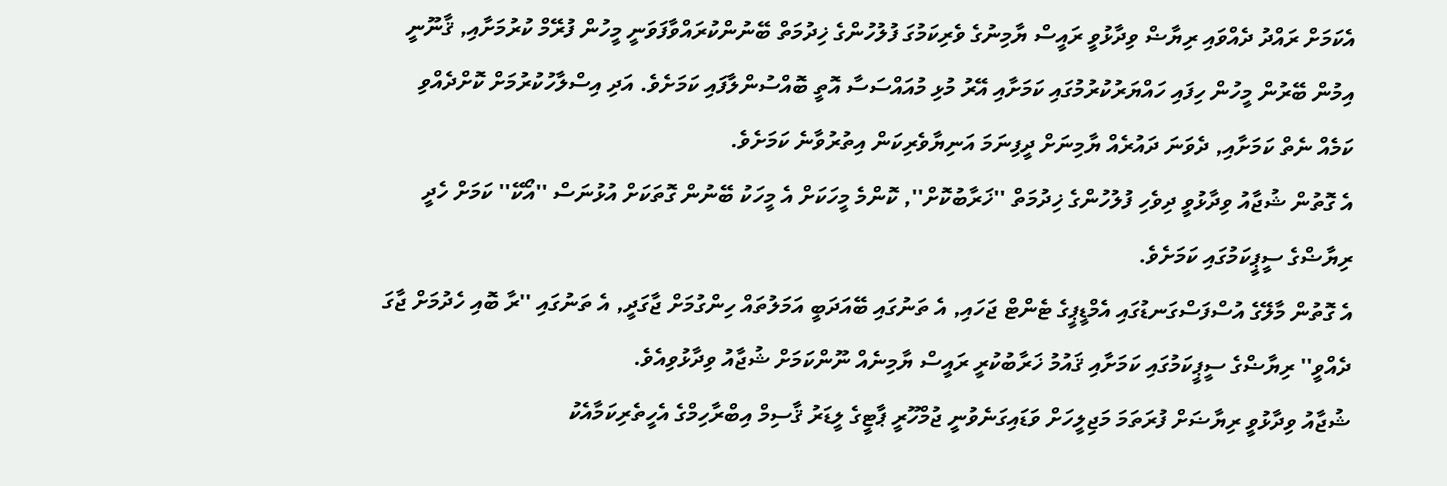އެކަމަށް ރައްދު ދެއްވައި ރިޔާޟް ވިދާޅުވީ ރައީސް ޔާމިނުގެ ވެރިކަމުގަ ފުލުހުންގެ ޚިދުމަތް ބޭނުންކުރައްވާފަވަނީ މީހުން ފުރޭމް ކުރުމަށާއި, ޤާނޫނީ އިމުން ބޭރުން މީހުން ހިފައި ހައްޔަރުކުރުމުގައި ކަމަށާއި އޭރު މުޅި މުއައްސަސާ އޮތީ ބޮއްސުންލާފައި ކަމަށެވެ. އަދި އިސްލާހުކުރުމަށް ކޮށްދެއްވި ކަމެއް ނެތް ކަމަށާއި, ދެވަނަ ދައުރެއް ޔާމިނަށް ދީފިނަމަ އަނިޔާވެރިކަން އިތުރުވާނެ ކަމަށެވެ.
އެ ގޮތުން ޝުޖާއު ވިދާޅުވީ ދިވެހި ފުލުހުންގެ ޚިދުމަތް ''ޚަރާބުކޮށް'', ކޮންމެ މީހަކަށް އެ މީހަކު ބޭނުން ގޮތަކަށް އުޅުނަސް ''އޯކޭ'' ކަމަށް ހެދީ ރިޔާޟްގެ ސީޕީކަމުގައި ކަމަށެވެ.
އެ ގޮތުން މާލޭގެ އުސްފަސްގަނޑުގައި އެމްޑީޕީގެ ޓެންޓް ޖަހައި, އެ ތަނުގައި ބޭއަދަބީ އަމަލުތައް ހިންގުމަށް ޖާގަދީ, އެ ތަނުގައި ''ރާ ބޮއި ހެދުމަށް ޖާގަ ދެއްވީ'' ރިޔާޟްގެ ސީޕީކަމުގައި ކަމަށާއި ޤައުމު ޚަރާބުކުރީ ރައީސް ޔާމިނެއް ނޫންކަމަށް ޝުޖާއު ވިދާޅުވިއެވެ.
ޝުޖާއު ވިދާޅުވީ ރިޔާޟަށް ފުރަތަމަ މަޖިލީހަށް ވަޑައިގަނެވުނީ ޖުމްހޫރީ ޕާޓީގެ ލީޑަރު ޤާސިމް އިބްރާހިމްގެ އެހީތެރިކަމާއެކު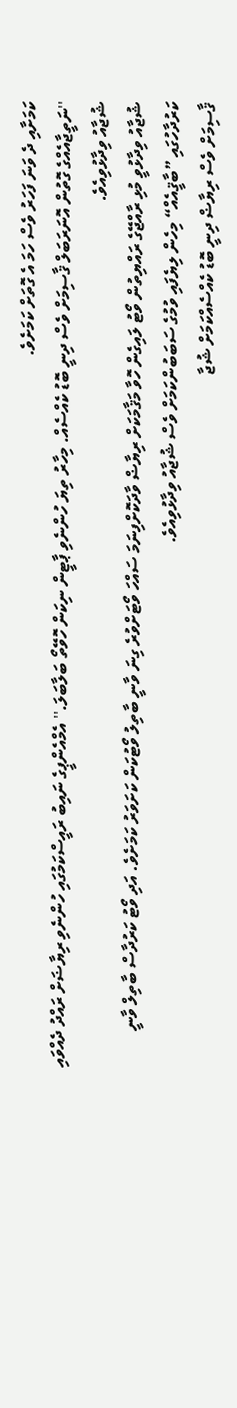ކަމަށާއި ދެ ވަނަ ފަހަރު ވެސް ހަމަ އެ ގޮތަށް ކަމަށެވެ.
''ނަތީޖާއެއްގެ ގޮތުން އޮނަރަބަލް ޤާސިމަށް ވެސް ދިނީ ބޮޑު ކެއްސެއް. މިހާރު ތިޔަ ހުންނެވި ޕާޓީން ނިކަން ހޮވޭތޯ ބަލާބަލަ.'' އެމްއެންޕީގެ ނައިބު ރައީސްކަމުގައި ހުންނެވި ރިޔާޟަށް ރައްދު ދެއްވައި ޝުޖާއު ވިދާޅުވިއެވެ.
ޝުޖާއު ވިދާޅުވީ މުޅި ރާއްޖޭގެ ރައްޔިތުން ވޯޓު ލައިގެން ހޮވާ މަޤާމަކަށް ރިޔާޟް ވާދަކޮށްފިނަމަ ސައްހަ ވޯޓަށްވުރެ ގިނަ ވާނީ ބާތިލު ވޯޓުކަން ކަށަވަރު ކަމަށެވެ. އަދި ވޯޓު ކަރުދާސް ބާތިލް ވާނީ ކަރުދާހުގައި ”ބާޤީއެއް“ މިހެން ލިޔެފައި ވުމުގެ ސަބަބުންކަމަށް ވެސް ޝުޖާއު ވިދާޅުވިއެވެ.
ޤާސިމަށް ވެސް ރިޔާޟް ދިނީ ބޮޑު ކެއްސެއްކަމަށް ޝުޖާ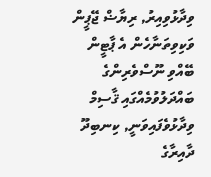ވިދާޅުވިއިރު, ރިޔާޟް ޖޭޕީން ވަކިވިތަނާހެން އެ ޕާޓީން ބޭއްވި ނޫސްވެރިންގެ ބައްދަލުވުމެއްގައި ޤާސިމް ވިދާޅުވެފައިވަނީ, ކިނބިދޫ ދާއިރާގެ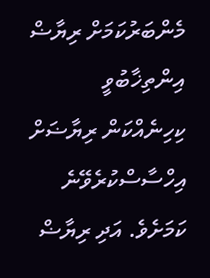މެންބަރުކަމަށް ރިޔާޟް އިންތިޚާބުވީ ކިހިނެއްކަން ރިޔާޟަށް އިހްސާސްކުރެވޭނެ ކަމަށެވެ. އަދި ރިޔާޟް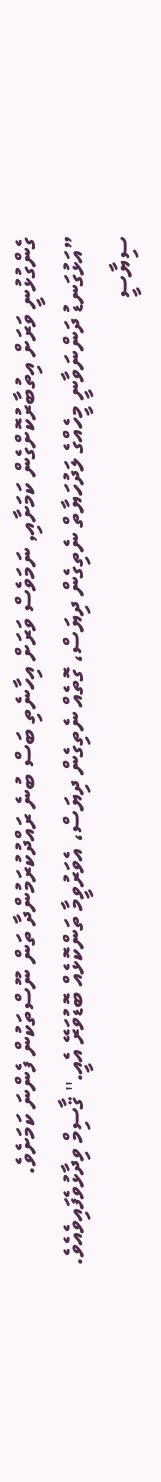ގެންގުޅުނީ ވަރަށް އިތުބާރުކޮށްގެން ކަމަށާއި, ނަމަވެސް ވަރަށް އިހާނެތި ބަސް ބުނެ ރައްދުކުރަމުންދާ ތަން ނޫސްތަކުން ފެންނަ ކަމަށެވެ.
”އަޅުގަނޑު ދަންނަވާނީ މީހެއްގެ ލަދުހަޔާތް ނެތިގެން ދިޔަސް، ގޮތެއް ނެތިގެން ދިޔަސް، އެވަރުވީމާ ތަންކޮޅެއް ބޮޑުވަރޭ އެއީ.'' ޤާސިމް ވިދާޅުވެފައިވެއެވެ.
ސިޔާސީ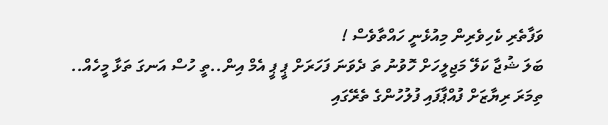ވަފާތެރި ކެހިވެރިން މިއުޅެނީ ހައްތާވެސް !
ބަލަ ޝުޖާ ކަލޭ މަޖިލީހަށް ހޮވުނު ތަ ދެވަނަ ފަހަރަށް ޕީ ޕީ އެމް އިން..ތީ ހުސް އަނގަ ތަޅާ މީހެއް..
ތިމަރަ ރިޔާޒަށް ފުއްޕާފައި ފުލުހުންގެ ތެރޭގައި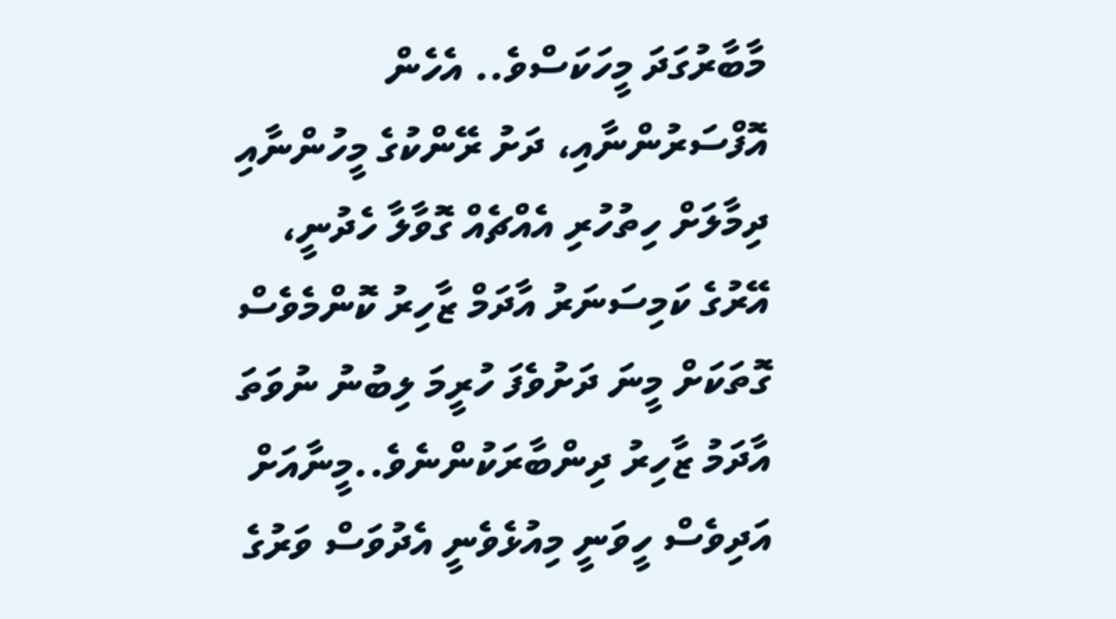މާބާރުގަދަ މީހަކަސްވެ.. އެހެން އޮފްސަރުންނާއި، ދަށު ރޭންކުގެ މީހުންނާއި ދިމާލަށް ހިތުހުރި އެއްޗެއް ގޮވާލާ ހެދުނީ، އޭރުގެ ކަމިސަނަރު އާދަމް ޒާހިރު ކޮންމެވެސް ގޮތަކަށް މީނަ ދަށުވެފަ ހުރީމަ ލިބުނު ނުވަތަ އާދަމު ޒާހިރު ދިންބާރަކުންނެވެ..މީނާއަށް އަދިވެސް ހީވަނީ މިއުޅެވެނީ އެދުވަސް ވަރުގެ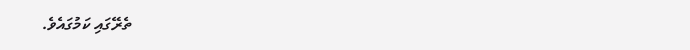ތެރޭގައި ކަމުގައެވެ.